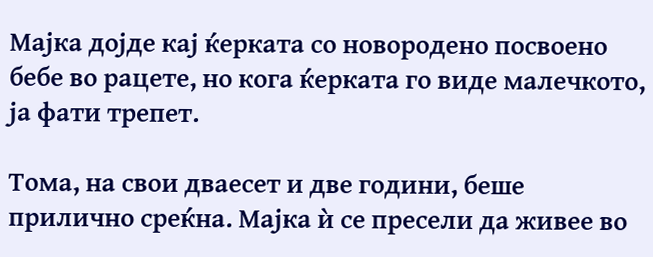Мајка дојде кај ќерката со новородено посвоено бебе во рацете, но кога ќерката го виде малечкото, ја фати трепет.

Тома, на свои дваесет и две години, беше прилично среќна. Мајка ѝ се пресели да живее во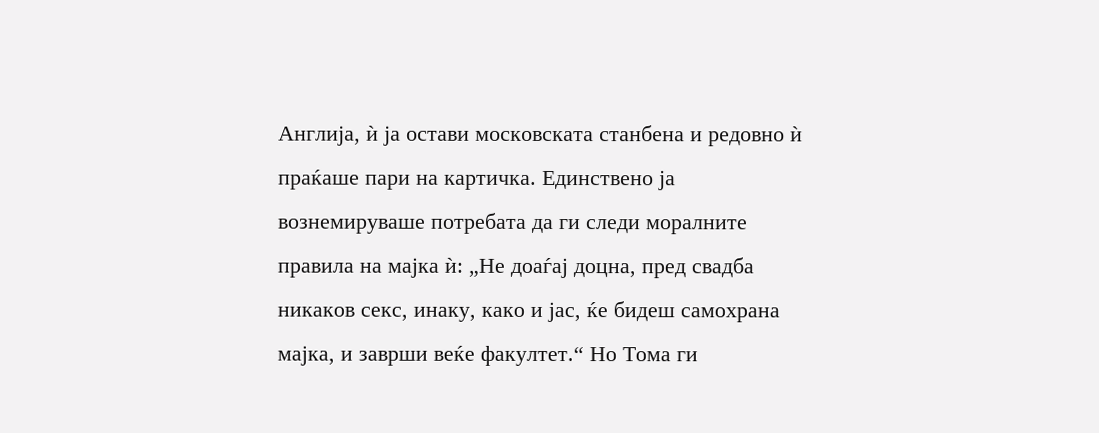Англија, ѝ ја остави московската станбена и редовно ѝ праќаше пари на картичка. Единствено ја вознемируваше потребата да ги следи моралните правила на мајка ѝ: „Не доаѓај доцна, пред свадба никаков секс, инаку, како и јас, ќе бидеш самохрана мајка, и заврши веќе факултет.“ Но Тома ги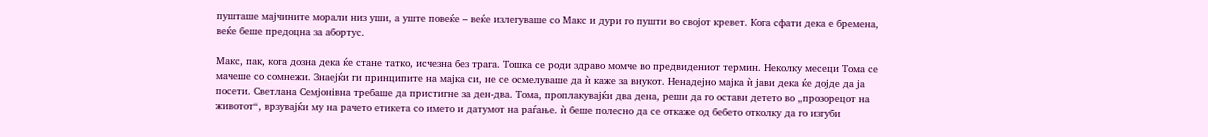пушташе мајчините морали низ уши, а уште повеќе – веќе излегуваше со Макс и дури го пушти во својот кревет. Кога сфати дека е бремена, веќе беше предоцна за абортус.

Макс, пак, кога дозна дека ќе стане татко, исчезна без трага. Тошка се роди здраво момче во предвидениот термин. Неколку месеци Тома се мачеше со сомнежи. Знаејќи ги принципите на мајка си, не се осмелуваше да ѝ каже за внукот. Ненадејно мајка ѝ јави дека ќе дојде да ја посети. Светлана Семјонівна требаше да пристигне за ден-два. Тома, проплакувајќи два дена, реши да го остави детето во „прозорецот на животот“, врзувајќи му на рачето етикета со името и датумот на раѓање. ѝ беше полесно да се откаже од бебето отколку да го изгуби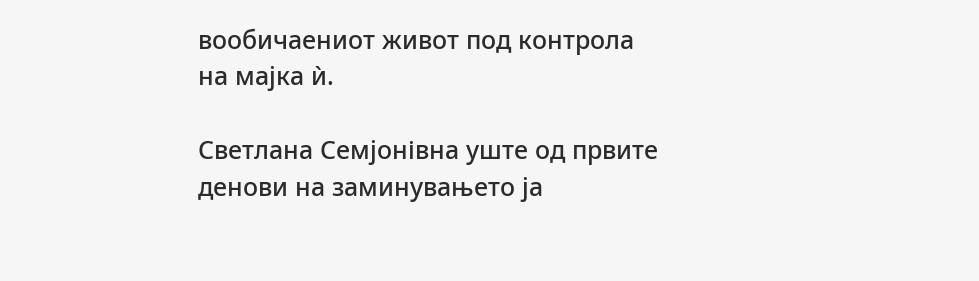вообичаениот живот под контрола на мајка ѝ.

Светлана Семјонівна уште од првите денови на заминувањето ја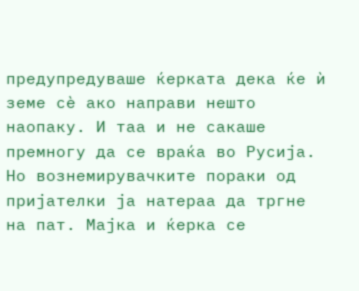предупредуваше ќерката дека ќе ѝ земе сè ако направи нешто наопаку. И таа и не сакаше премногу да се враќа во Русија. Но вознемирувачките пораки од пријателки ја натераа да тргне на пат. Мајка и ќерка се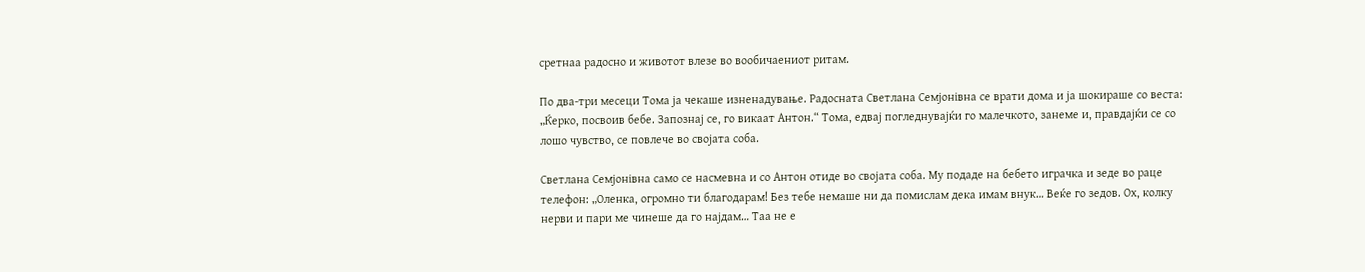сретнаа радосно и животот влезе во вообичаениот ритам.

По два-три месеци Тома ја чекаше изненадување. Радосната Светлана Семјонівна се врати дома и ја шокираше со веста: „Ќерко, посвоив бебе. Запознај се, го викаат Антон.“ Тома, едвај погледнувајќи го малечкото, занеме и, правдајќи се со лошо чувство, се повлече во својата соба.

Светлана Семјонівна само се насмевна и со Антон отиде во својата соба. Му подаде на бебето играчка и зеде во раце телефон: „Оленка, огромно ти благодарам! Без тебе немаше ни да помислам дека имам внук… Веќе го зедов. Ох, колку нерви и пари ме чинеше да го најдам… Таа не е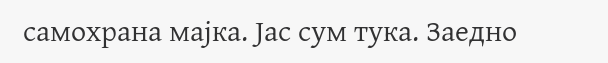самохрана мајка. Јас сум тука. Заедно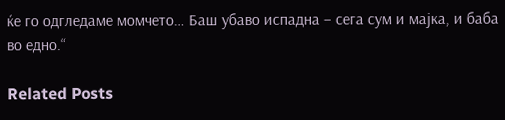ќе го одгледаме момчето… Баш убаво испадна – сега сум и мајка, и баба во едно.“

Related Posts